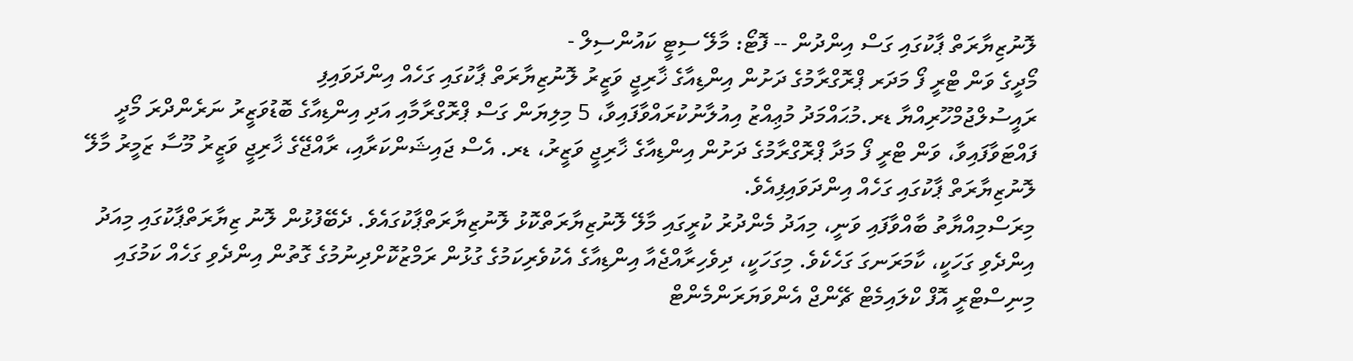ލޮނުޒިޔާރަތް ޕާކުގައި ގަސް އިންދުން -- ފޮޓޯ: މާލޭ ސިޓީ ކައުންސިލް -
މޯދީގެ ވަން ޓްރީ ފޯ މަދަރ ޕްރޮގްރާމުގެ ދަށުން އިންޑިއާގެ ޚާރިޖީ ވަޒީރު ލޮނުޒިޔާރަތް ޕާކުގައި ގަހެއް އިންދަވައިފި
ރައީސުލްޖުމްހޫރިއްޔާ ޑރ.މުޙައްމަދު މުޢިއްޒު އިއުލާނުކުރައްވާފައިވާ، 5 މިލިޔަން ގަސް ޕްރޮގްރާމާއި އަދި އިންޑިއާގެ ބޮޑުވަޒީރު ނަރެންދްރަ މޯދީ ފައްޓަވާފައިވާ، ވަން ޓްރީ ފޯ މަދާ ޕްރޮގްރާމުގެ ދަށުން އިންޑިއާގެ ޚާރިޖީ ވަޒީރު، ޑރ. އެސް ޖައިޝަންކަރާއި، ރާއްޖޭގެ ޚާރިޖީ ވަޒީރު މޫސާ ޒަމީރު މާލޭ ލޮނުޒިޔާރަތް ޕާކުގައި ގަހެއް އިންދަވައިފިއެވެ.
މިރަސްމިއްޔާތު ބާއްވާފައި ވަނީ، މިއަދު މެންދުރު ކުރީގައި މާލޭ ލޮނުޒިޔާރަތްކޮޅު ލޮނުޒިޔާރަތްޕާކުގައެވެ. ދެބޭފުޅުން ލޮނު ޒިޔާރަތްޕާކުގައި މިއަދު އިންދެވި ގަހަކީ، ކާމަރަނގަ ގަހެކެވެ. މިގަހަކީ، ދިވެހިރާއްޖެއާ އިންޑިއާގެ އެކުވެރިކަމުގެ ގުޅުން ރަމްޒުކޮށްދިނުމުގެ ގޮތުން އިންދެވި ގަހެއް ކަމުގައި މިނިސްޓްރީ އޮފް ކްލައިމެޓް ޗޭންޖް އެންވަޔަރަންމެންޓް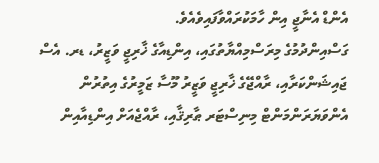އެންޑް އެނާޖީ އިން ހާމަކުރައްވާފައިވެއެވެ.
ގަސްއިންދުމުގެ މިރަސްމިއްޔާތުގައި، އިންޑިއާގެ ޚާރިޖީ ވަޒީރު، ޑރ. އެސް ޖައިޝަންކަރާއި، ރާއްޖޭގެ ޚާރިޖީ ވަޒީރު މޫސާ ޒަމީރުގެ އިތުރުން އެންވަޔަރަންމަންޓް މިނިސްޓަރ ޠާރިޤާއި، ރާއްޖެއަށް އިންޑިއާއިން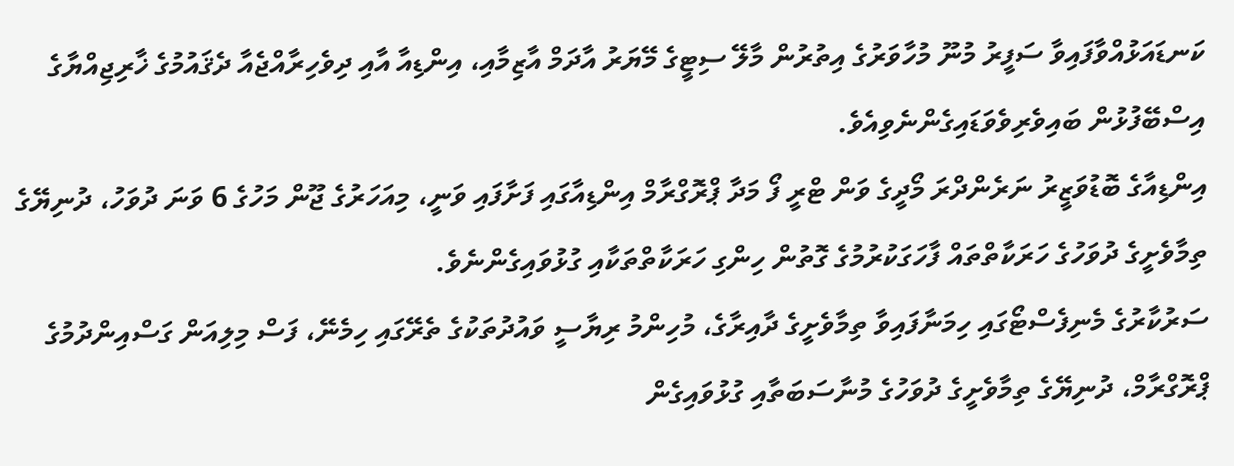ކަނޑައަޅުއްވާފައިވާ ސަފީރު މުނޫ މުހާވަރުގެ އިތުރުން މާލޭ ސިޓީގެ މޭޔަރު އާދަމް އާޒިމާއި، އިންޑިއާ އާއި ދިވެހިރާއްޖެއާ ދެޤައުމުގެ ޚާރިޖިއްޔާގެ އިސްބޭފުޅުން ބައިވެރިވެވަޑައިގެންނެވިއެވެ.
އިންޑިއާގެ ބޮޑުވަޒީރު ނަރެންދްރަ މޯދީގެ ވަން ޓްރީ ފޯ މަދާ ޕްރޮގްރާމް އިންޑިއާގައި ފަށާފައި ވަނީ، މިއަހަރުގެ ޖޫން މަހުގެ 6 ވަނަ ދުވަހު، ދުނިޔޭގެ ތިމާވެށީގެ ދުވަހުގެ ހަރަކާތްތައް ފާހަގަކުރުމުގެ ގޮތުން ހިންގި ހަރަކާތްތަކާއި ގުޅުވައިގެންނެވެ.
ސަރުކާރުގެ މެނިފެސްޓޯގައި ހިމަނާފައިވާ ތިމާވެށީގެ ދާއިރާގެ، މުހިންމު ރިޔާސީ ވައުދުތަކުގެ ތެރޭގައި ހިމެނޭ، ފަސް މިލިއަން ގަސްއިންދުމުގެ ޕްރޮގްރާމް، ދުނިޔޭގެ ތިމާވެށީގެ ދުވަހުގެ މުނާސަބަތާއި ގުޅުވައިގެން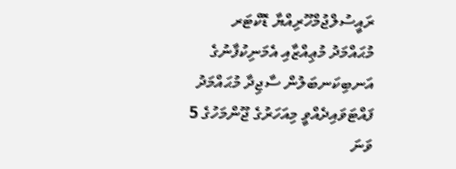ރައީސުލްޖުމްހޫރިއްޔާ ޑޮކްޓަރ މުޙައްމަދު މުޢިއްޒާއި އެމަނިކުފާނުގެ އަނބިކަނބަލުން ސާޖިދާ މުޙައްމަދު ފައްޓަވައިދެއްވީ މިއަހަރުގެ ޖޫންމަހުގެ 5 ވަނަ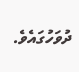ދުވަހުގައެވެ.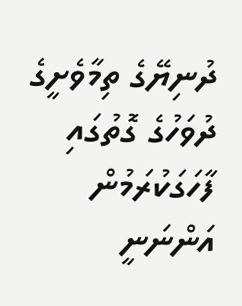ދުނިޔޭގެ ތިމާވެށީގެ ދުވަހުގެ ގޮތުގައި ފާހަގަކުރަމުން އަންނަނީ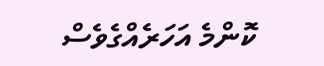ކޮންމެ އަހަރެއްގެވެސް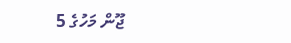ޖޫން މަހުގެ 5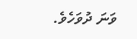ވަނަ ދުވަހެވެ.